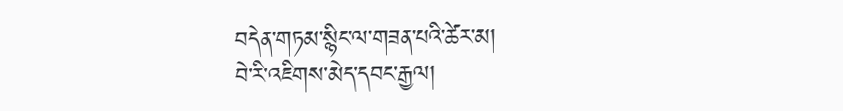བདེན་གཏམ་སྙིང་ལ་གཟན་པའི་ཚེར་མ།
བེ་རི་འཇིགས་མེད་དབང་རྒྱལ།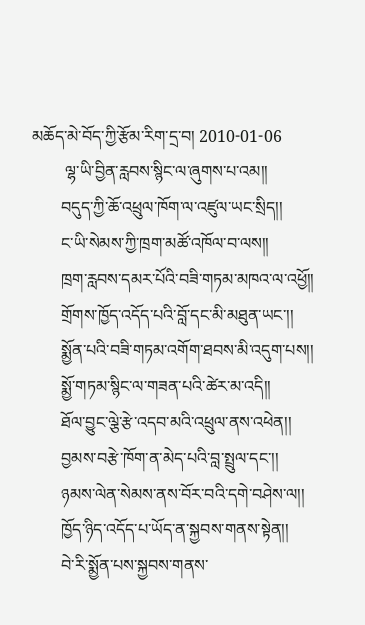མཆོད་མེ་བོད་ཀྱི་རྩོམ་རིག་དྲ་བ། 2010-01-06
        ལྷ་ཡི་བྱིན་རླབས་སྙིང་ལ་ཞུགས་པ་འམ།།
       བདུད་ཀྱི་ཆོ་འཕྲུལ་ཁོག་ལ་འཛུལ་ཡང་སྲིད།།
       ང་ཡི་སེམས་ཀྱི་ཁྲག་མཚོ་འཁོལ་བ་ལས།།
       ཁྲག་རླབས་དམར་པོའི་བཟི་གཏམ་མཁའ་ལ་འཕྱོ།།
       གྲོགས་ཁྱོད་འདོད་པའི་བློ་དང་མི་མཐུན་ཡང་།།
       སྨྱོན་པའི་བཟི་གཏམ་འགོག་ཐབས་མི་འདུག་པས།།
       སྨྱོ་གཏམ་སྙིང་ལ་གཟན་པའི་ཚེར་མ་འདི།།
       ཐོལ་བྱུང་ལྕེ་རྩེ་འདབ་མའི་འཕྲུལ་ནས་འཕེན།།
       བྱམས་བརྩེ་ཁོག་ན་མེད་པའི་བླ་སྤྲུལ་དང་།།
       ཉམས་ལེན་སེམས་ནས་བོར་བའི་དགེ་བཤེས་ལ།།
       ཁྱོད་ཉིད་འདོད་པ་ཡོད་ན་སྐྱབས་གནས་སྟེན།།
       བེ་རི་སྨྱོན་པས་སྐྱབས་གནས་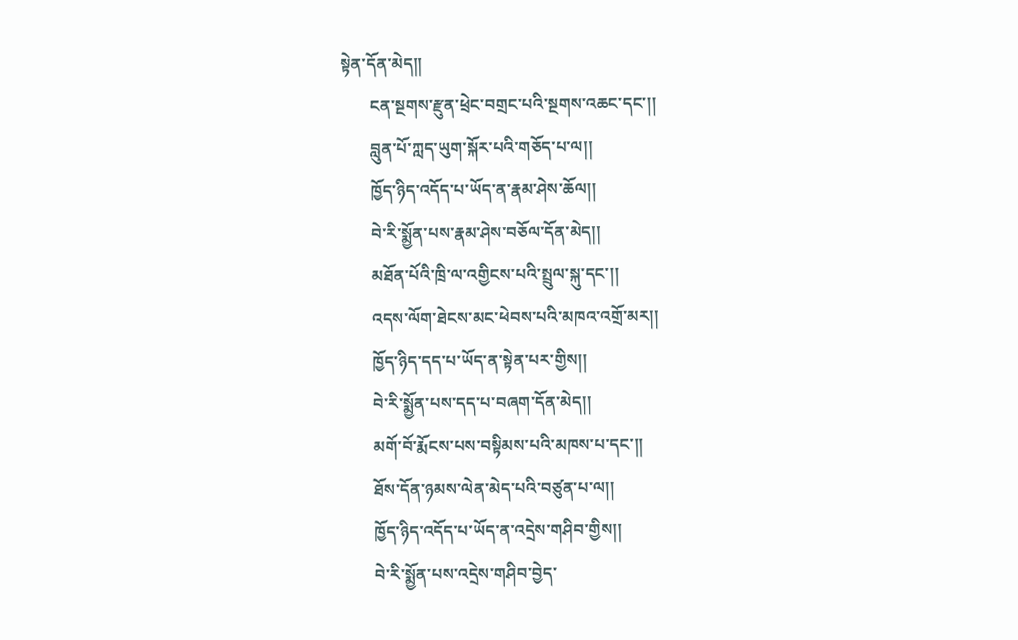སྟེན་དོན་མེད།།
       ངན་སྔགས་རྫུན་ཕྲེང་བགྲང་པའི་སྔགས་འཆང་དང་།།
       བླུན་པོ་ཀླད་ཡུག་སྐོར་པའི་གཅོད་པ་ལ།།
       ཁྱོད་ཉིད་འདོད་པ་ཡོད་ན་རྣམ་ཤེས་ཆོལ།།
       བེ་རི་སྨྱོན་པས་རྣམ་ཤེས་བཅོལ་དོན་མེད།།
       མཐོན་པོའི་ཁྲི་ལ་འགྱིངས་པའི་སྤྲུལ་སྐུ་དང་།།
       འདས་ལོག་ཐེངས་མང་ཕེབས་པའི་མཁའ་འགྲོ་མར།།
       ཁྱོད་ཉིད་དད་པ་ཡོད་ན་སྟེན་པར་གྱིས།།
       བེ་རི་སྨྱོན་པས་དད་པ་བཞག་དོན་མེད།།
       མགོ་བོ་རྨོངས་པས་བསྟིམས་པའི་མཁས་པ་དང་།།
       ཐོས་དོན་ཉམས་ལེན་མེད་པའི་བཙུན་པ་ལ།།
       ཁྱོད་ཉིད་འདོད་པ་ཡོད་ན་འདྲེས་གཤིབ་གྱིས།།
       བེ་རི་སྨྱོན་པས་འདྲེས་གཤིབ་བྱེད་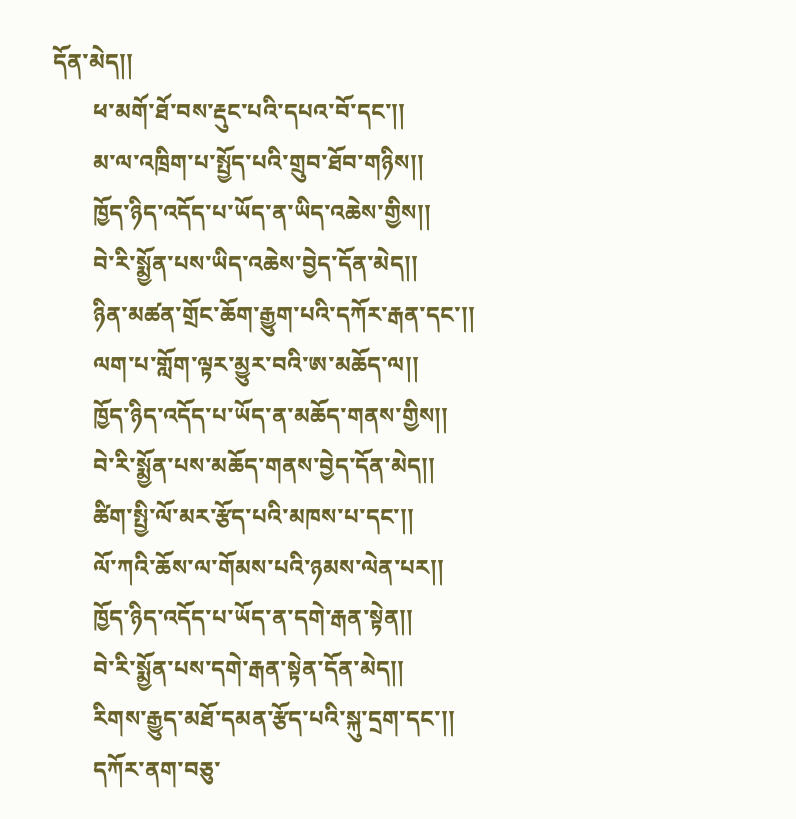དོན་མེད།།
       ཕ་མགོ་ཐོ་བས་རྡུང་པའི་དཔའ་བོ་དང་།།
       མ་ལ་འཁྲིག་པ་སྤྱོད་པའི་གྲུབ་ཐོབ་གཉིས།།
       ཁྱོད་ཉིད་འདོད་པ་ཡོད་ན་ཡིད་འཆེས་གྱིས།།
       བེ་རི་སྨྱོན་པས་ཡིད་འཆེས་བྱེད་དོན་མེད།།
       ཉིན་མཚན་གྲོང་ཆོག་རྒྱུག་པའི་དཀོར་རྒན་དང་།།
       ལག་པ་གློག་ལྟར་མྱུར་བའི་ཨ་མཆོད་ལ།།
       ཁྱོད་ཉིད་འདོད་པ་ཡོད་ན་མཆོད་གནས་གྱིས།།
       བེ་རི་སྨྱོན་པས་མཆོད་གནས་བྱེད་དོན་མེད།།
       ཚིག་སྤྱི་ལོ་མར་རྩོད་པའི་མཁས་པ་དང་།།
       ལོ་ཀའི་ཆོས་ལ་གོམས་པའི་ཉམས་ལེན་པར།།
       ཁྱོད་ཉིད་འདོད་པ་ཡོད་ན་དགེ་རྒན་སྟེན།།
       བེ་རི་སྨྱོན་པས་དགེ་རྒན་སྟེན་དོན་མེད།།
       རིགས་རྒྱུད་མཐོ་དམན་རྩོད་པའི་སྐུ་དྲག་དང་།།
       དཀོར་ནག་བཅུ་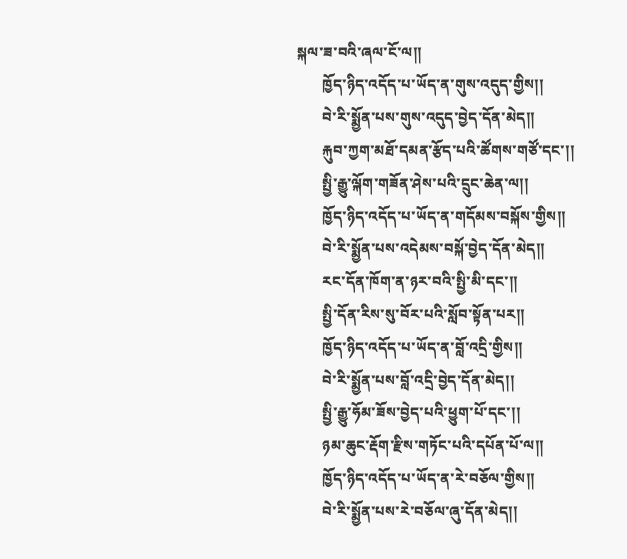སྐལ་ཟ་བའི་ཞལ་ངོ་ལ།།
       ཁྱོད་ཉིད་འདོད་པ་ཡོད་ན་གུས་འདུད་གྱིས།།
       བེ་རི་སྨྱོན་པས་གུས་འདུད་བྱེད་དོན་མེད།།
       རྐུབ་ཀྱག་མཐོ་དམན་རྩོད་པའི་ཚོགས་གཙོ་དང་།།
       སྤྱི་རྒྱུ་ལྐོག་གཟོན་ཤེས་པའི་དྲུང་ཆེན་ལ།།
       ཁྱོད་ཉིད་འདོད་པ་ཡོད་ན་གདོམས་བསྐོས་གྱིས།།
       བེ་རི་སྨྱོན་པས་འདེམས་བསྐོ་བྱེད་དོན་མེད།།
       རང་དོན་ཁོག་ན་ཉར་བའི་སྤྱི་མི་དང་།།
       སྤྱི་དོན་རིས་སུ་བོར་པའི་སློབ་སྟོན་པར།།
       ཁྱོད་ཉིད་འདོད་པ་ཡོད་ན་བློ་འདྲི་གྱིས།།
       བེ་རི་སྨྱོན་པས་བློ་འདྲི་བྱེད་དོན་མེད།།
       སྤྱི་རྒྱུ་ཧོམ་ཟོས་བྱེད་པའི་ཕྱུག་པོ་དང་།།
       ཉམ་ཆུང་རྡོག་རྫིས་གཏོང་པའི་དཔོན་པོ་ལ།།
       ཁྱོད་ཉིད་འདོད་པ་ཡོད་ན་རེ་བཅོལ་གྱིས།།
       བེ་རི་སྨྱོན་པས་རེ་བཅོལ་ཞུ་དོན་མེད།།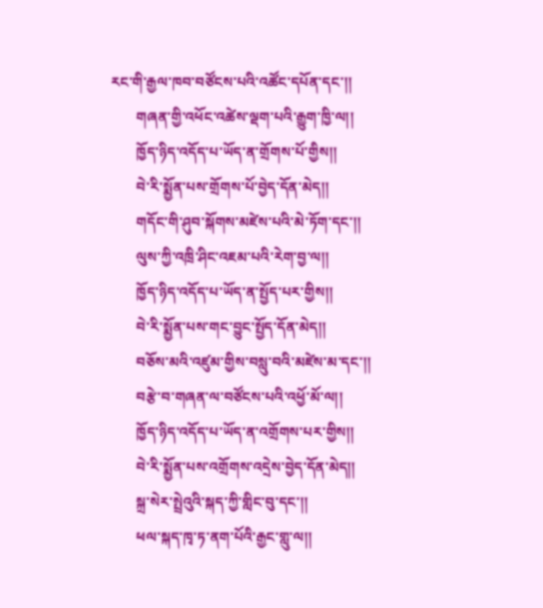རང་གི་རྒྱལ་ཁབ་བཙོངས་པའི་འཚོང་དཔོན་དང་།།
       གཞན་གྱི་འཕོང་འཚེས་ལྡག་པའི་རྒྱུག་ཁྱི་ལ།།
       ཁྱོད་ཉིད་འདོད་པ་ཡོད་ན་གྲོགས་པོ་གྱིས།།
       བེ་རི་སྨྱོན་པས་གྲོགས་པོ་བྱེད་དོན་མེད།།
       གདོང་གི་ཤུབ་སྐོགས་མཛེས་པའི་མེ་ཏོག་དང་།།
       ལུས་ཀྱི་འཁྲི་ཤིང་འཇམ་པའི་རེག་བྱ་ལ།།
       ཁྱོད་ཉིད་འདོད་པ་ཡོད་ན་སྤྱོད་པར་གྱིས།།
       བེ་རི་སྨྱོན་པས་གང་བྱུང་སྤྱོད་དོན་མེད།།
       བཅོས་མའི་འཛུམ་གྱིས་བསླུ་བའི་མཛེས་མ་དང་།།
       བརྩེ་བ་གཞན་ལ་བཙོངས་པའི་འཕྱོ་མོ་ལ།།
       ཁྱོད་ཉིད་འདོད་པ་ཡོད་ན་འགྲོགས་པར་གྱིས།།
       བེ་རི་སྨྱོན་པས་འགྲོགས་འདྲེས་བྱེད་དོན་མེད།།
       སྐྲ་སེར་སྤྲེའུའི་སྐད་ཀྱི་གླིང་བུ་དང་།།
       ཕལ་སྐད་ཁྭ་ཏ་ནག་པོའི་རྒྱང་གླུ་ལ།།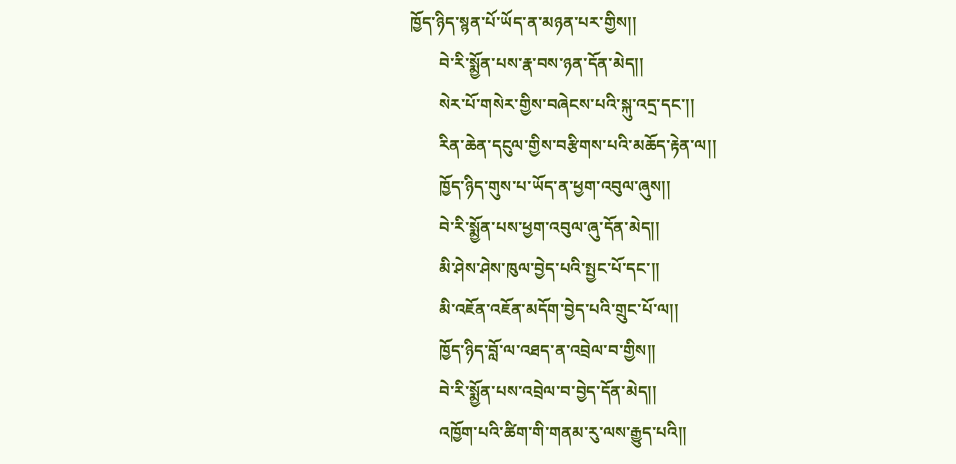ཁྱོད་ཉིད་སྙན་པོ་ཡོད་ན་མཉན་པར་གྱིས།།
       བེ་རི་སྨྱོན་པས་རྣ་བས་ཉན་དོན་མེད།།
       སེར་པོ་གསེར་གྱིས་བཞེངས་པའི་སྐུ་འདྲ་དང་།།
       རིན་ཆེན་དངུལ་གྱིས་བརྩིགས་པའི་མཆོད་རྟེན་ལ།།
       ཁྱོད་ཉིད་གུས་པ་ཡོད་ན་ཕྱག་འབུལ་ཞུས།།
       བེ་རི་སྨྱོན་པས་ཕྱག་འབུལ་ཞུ་དོན་མེད།།
       མི་ཤེས་ཤེས་ཁུལ་བྱེད་པའི་སྤྱང་པོ་དང་།།
       མི་འཇོན་འཇོན་མདོག་བྱེད་པའི་གྲུང་པོ་ལ།།
       ཁྱོད་ཉིད་བློ་ལ་འཐད་ན་འབྲེལ་བ་གྱིས།།
       བེ་རི་སྨྱོན་པས་འབྲེལ་བ་བྱེད་དོན་མེད།།
       འཁྱོག་པའི་ཚིག་གི་གནམ་རུ་ལས་རྒྱུད་པའི།།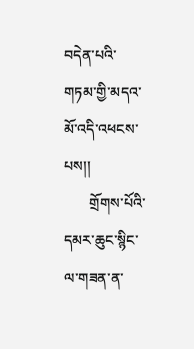བདེན་པའི་གཏམ་གྱི་མདའ་མོ་འདི་འཕངས་པས།།
       གྲོགས་པོའི་དམར་ཆུང་སྙིང་ལ་གཟན་ན་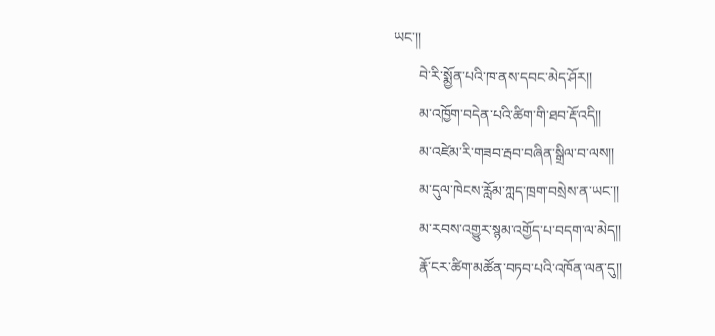ཡང་།།
       བེ་རི་སྨྱོན་པའི་ཁ་ནས་དབང་མེད་ཤོར།།
       མ་འཁྱོག་བདེན་པའི་ཚིག་གི་ཐབ་རྡོ་འདི།།
       མ་འཛེམ་རི་གཟབ་རྦབ་བཞིན་སྒྲིལ་བ་ལས།།
       མ་དུལ་ཁེངས་རློམ་ཀླད་ཁྲག་བསྲེས་ན་ཡང་།།
       མ་རབས་འགྱུར་སྙམ་འགྱོད་པ་བདག་ལ་མེད།།
       རྣོ་ངར་ཚིག་མཚོན་བཏབ་པའི་འཁོན་ལན་དུ།།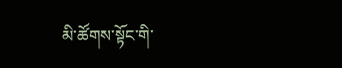མི་ཚོགས་སྟོང་གི་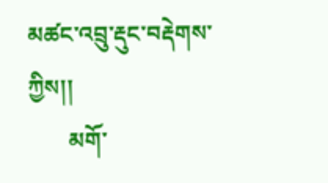མཚང་འབྲུ་རྡུང་བརྡེགས་ཀྱིས།།
       མགོ་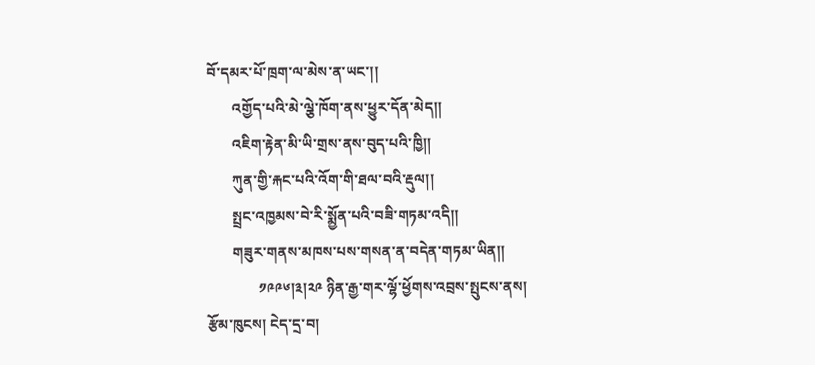བོ་དམར་པོ་ཁྲག་ལ་མེས་ན་ཡང་།།
       འགྱོད་པའི་མེ་ལྕེ་ཁོག་ནས་ཕྱུར་དོན་མེད།།
       འཇིག་རྟེན་མི་ཡི་གྲས་ནས་བུད་པའི་ཁྱི།།
       ཀུན་གྱི་རྐང་པའི་འོག་གི་ཐལ་བའི་རྡུལ།།
       སྤྲང་འཁྱམས་བེ་རི་སྨྱོན་པའི་བཟི་གཏམ་འདི།།
       གཟུར་གནས་མཁས་པས་གསན་ན་བདེན་གཏམ་ཡིན།།
              ༡༩༩༦།༣།༢༩ ཉིན་རྒྱ་གར་ལྷོ་ཕྱོགས་འབྲས་སྤུངས་ནས།
རྩོམ་ཁུངས། ངེད་དྲ་བ།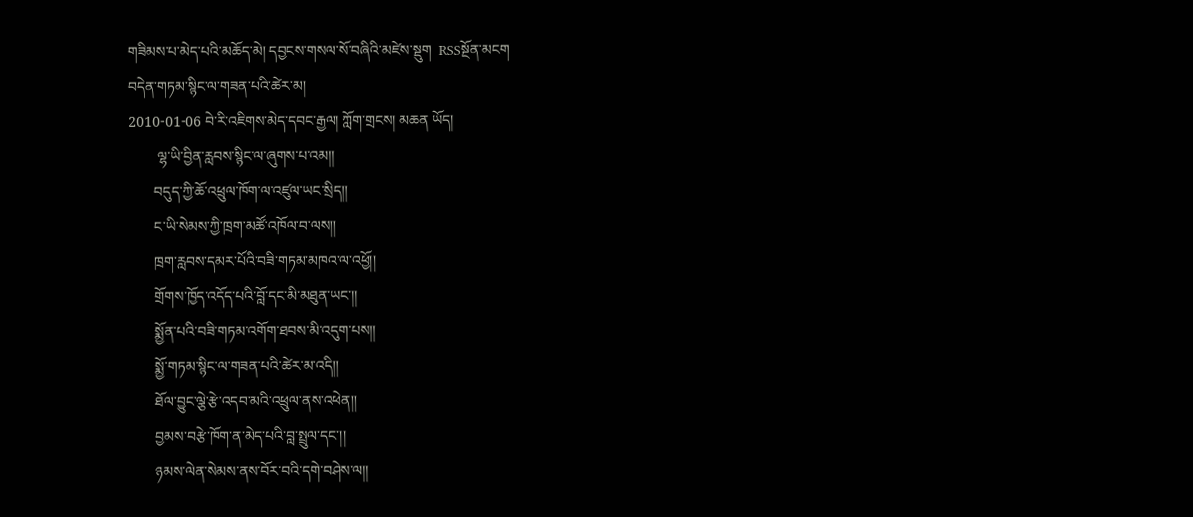གཟིམས་པ་མེད་པའི་མཆོད་མེ། དབྱངས་གསལ་སོ་བཞིའི་མཛེས་སྡུག  RSSསྔོན་མངག
བདེན་གཏམ་སྙིང་ལ་གཟན་པའི་ཚེར་མ།
2010-01-06 བེ་རི་འཇིགས་མེད་དབང་རྒྱལ། ཀློག་གྲངས། མཆན ཡོད།
        ལྷ་ཡི་བྱིན་རླབས་སྙིང་ལ་ཞུགས་པ་འམ།།
       བདུད་ཀྱི་ཆོ་འཕྲུལ་ཁོག་ལ་འཛུལ་ཡང་སྲིད།།
       ང་ཡི་སེམས་ཀྱི་ཁྲག་མཚོ་འཁོལ་བ་ལས།།
       ཁྲག་རླབས་དམར་པོའི་བཟི་གཏམ་མཁའ་ལ་འཕྱོ།།
       གྲོགས་ཁྱོད་འདོད་པའི་བློ་དང་མི་མཐུན་ཡང་།།
       སྨྱོན་པའི་བཟི་གཏམ་འགོག་ཐབས་མི་འདུག་པས།།
       སྨྱོ་གཏམ་སྙིང་ལ་གཟན་པའི་ཚེར་མ་འདི།།
       ཐོལ་བྱུང་ལྕེ་རྩེ་འདབ་མའི་འཕྲུལ་ནས་འཕེན།།
       བྱམས་བརྩེ་ཁོག་ན་མེད་པའི་བླ་སྤྲུལ་དང་།།
       ཉམས་ལེན་སེམས་ནས་བོར་བའི་དགེ་བཤེས་ལ།།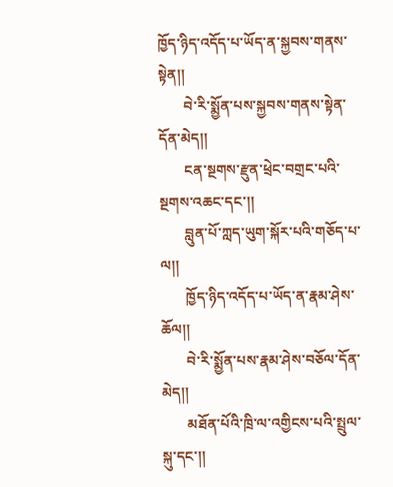ཁྱོད་ཉིད་འདོད་པ་ཡོད་ན་སྐྱབས་གནས་སྟེན།།
       བེ་རི་སྨྱོན་པས་སྐྱབས་གནས་སྟེན་དོན་མེད།།
       ངན་སྔགས་རྫུན་ཕྲེང་བགྲང་པའི་སྔགས་འཆང་དང་།།
       བླུན་པོ་ཀླད་ཡུག་སྐོར་པའི་གཅོད་པ་ལ།།
       ཁྱོད་ཉིད་འདོད་པ་ཡོད་ན་རྣམ་ཤེས་ཆོལ།།
       བེ་རི་སྨྱོན་པས་རྣམ་ཤེས་བཅོལ་དོན་མེད།།
       མཐོན་པོའི་ཁྲི་ལ་འགྱིངས་པའི་སྤྲུལ་སྐུ་དང་།།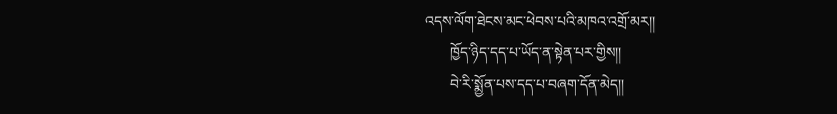འདས་ལོག་ཐེངས་མང་ཕེབས་པའི་མཁའ་འགྲོ་མར།།
       ཁྱོད་ཉིད་དད་པ་ཡོད་ན་སྟེན་པར་གྱིས།།
       བེ་རི་སྨྱོན་པས་དད་པ་བཞག་དོན་མེད།།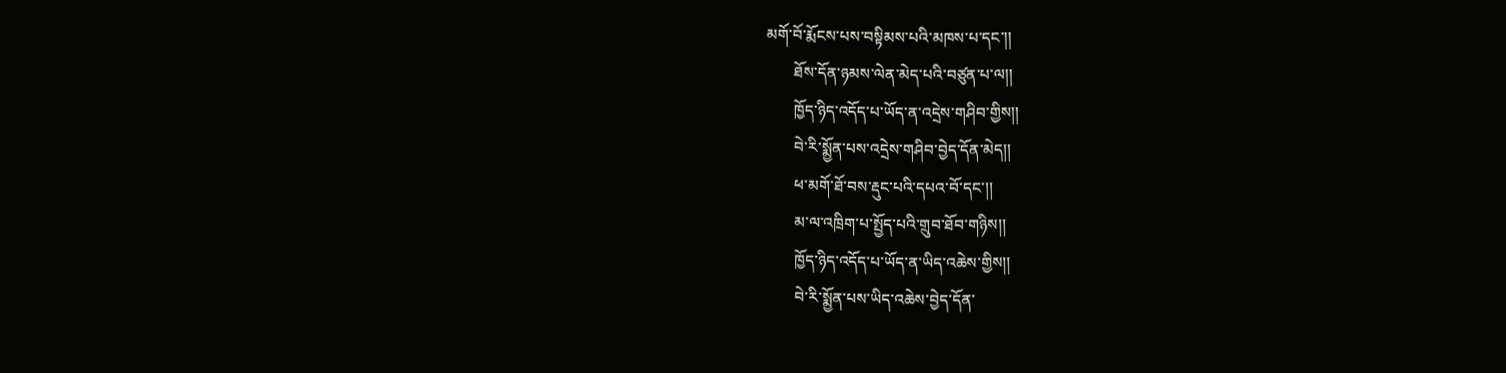མགོ་བོ་རྨོངས་པས་བསྟིམས་པའི་མཁས་པ་དང་།།
       ཐོས་དོན་ཉམས་ལེན་མེད་པའི་བཙུན་པ་ལ།།
       ཁྱོད་ཉིད་འདོད་པ་ཡོད་ན་འདྲེས་གཤིབ་གྱིས།།
       བེ་རི་སྨྱོན་པས་འདྲེས་གཤིབ་བྱེད་དོན་མེད།།
       ཕ་མགོ་ཐོ་བས་རྡུང་པའི་དཔའ་བོ་དང་།།
       མ་ལ་འཁྲིག་པ་སྤྱོད་པའི་གྲུབ་ཐོབ་གཉིས།།
       ཁྱོད་ཉིད་འདོད་པ་ཡོད་ན་ཡིད་འཆེས་གྱིས།།
       བེ་རི་སྨྱོན་པས་ཡིད་འཆེས་བྱེད་དོན་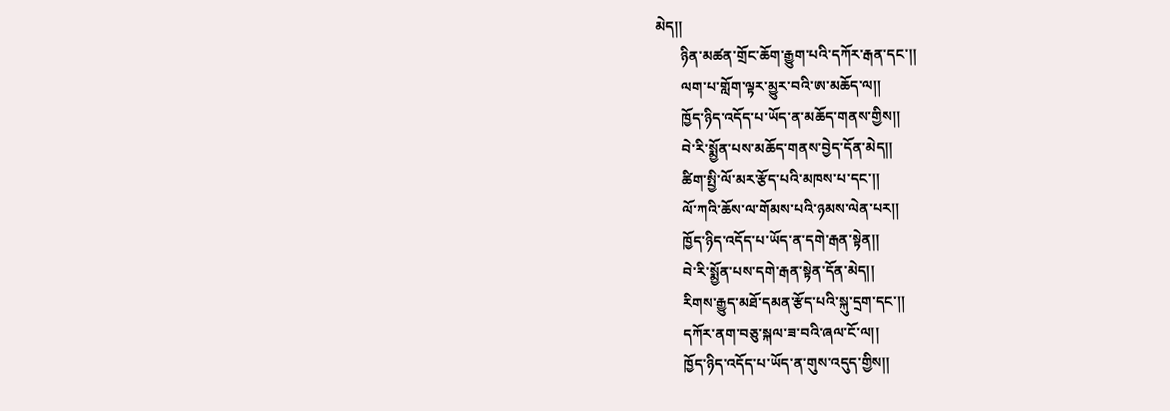མེད།།
       ཉིན་མཚན་གྲོང་ཆོག་རྒྱུག་པའི་དཀོར་རྒན་དང་།།
       ལག་པ་གློག་ལྟར་མྱུར་བའི་ཨ་མཆོད་ལ།།
       ཁྱོད་ཉིད་འདོད་པ་ཡོད་ན་མཆོད་གནས་གྱིས།།
       བེ་རི་སྨྱོན་པས་མཆོད་གནས་བྱེད་དོན་མེད།།
       ཚིག་སྤྱི་ལོ་མར་རྩོད་པའི་མཁས་པ་དང་།།
       ལོ་ཀའི་ཆོས་ལ་གོམས་པའི་ཉམས་ལེན་པར།།
       ཁྱོད་ཉིད་འདོད་པ་ཡོད་ན་དགེ་རྒན་སྟེན།།
       བེ་རི་སྨྱོན་པས་དགེ་རྒན་སྟེན་དོན་མེད།།
       རིགས་རྒྱུད་མཐོ་དམན་རྩོད་པའི་སྐུ་དྲག་དང་།།
       དཀོར་ནག་བཅུ་སྐལ་ཟ་བའི་ཞལ་ངོ་ལ།།
       ཁྱོད་ཉིད་འདོད་པ་ཡོད་ན་གུས་འདུད་གྱིས།།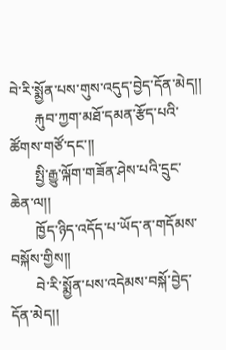བེ་རི་སྨྱོན་པས་གུས་འདུད་བྱེད་དོན་མེད།།
       རྐུབ་ཀྱག་མཐོ་དམན་རྩོད་པའི་ཚོགས་གཙོ་དང་།།
       སྤྱི་རྒྱུ་ལྐོག་གཟོན་ཤེས་པའི་དྲུང་ཆེན་ལ།།
       ཁྱོད་ཉིད་འདོད་པ་ཡོད་ན་གདོམས་བསྐོས་གྱིས།།
       བེ་རི་སྨྱོན་པས་འདེམས་བསྐོ་བྱེད་དོན་མེད།།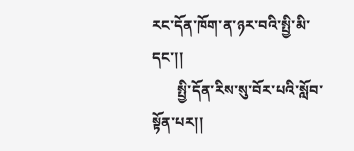རང་དོན་ཁོག་ན་ཉར་བའི་སྤྱི་མི་དང་།།
       སྤྱི་དོན་རིས་སུ་བོར་པའི་སློབ་སྟོན་པར།།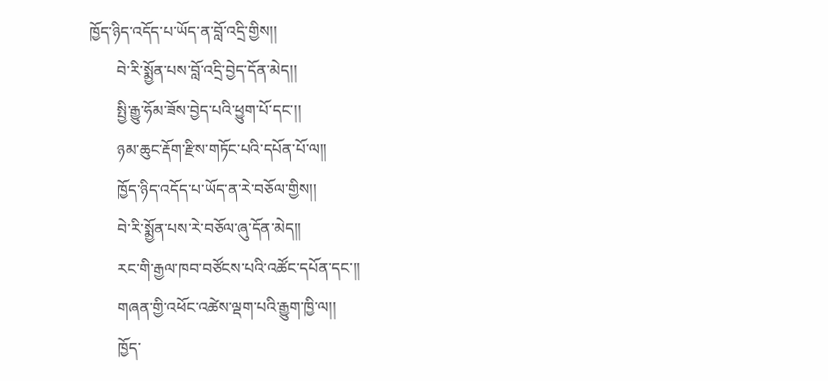ཁྱོད་ཉིད་འདོད་པ་ཡོད་ན་བློ་འདྲི་གྱིས།།
       བེ་རི་སྨྱོན་པས་བློ་འདྲི་བྱེད་དོན་མེད།།
       སྤྱི་རྒྱུ་ཧོམ་ཟོས་བྱེད་པའི་ཕྱུག་པོ་དང་།།
       ཉམ་ཆུང་རྡོག་རྫིས་གཏོང་པའི་དཔོན་པོ་ལ།།
       ཁྱོད་ཉིད་འདོད་པ་ཡོད་ན་རེ་བཅོལ་གྱིས།།
       བེ་རི་སྨྱོན་པས་རེ་བཅོལ་ཞུ་དོན་མེད།།
       རང་གི་རྒྱལ་ཁབ་བཙོངས་པའི་འཚོང་དཔོན་དང་།།
       གཞན་གྱི་འཕོང་འཚེས་ལྡག་པའི་རྒྱུག་ཁྱི་ལ།།
       ཁྱོད་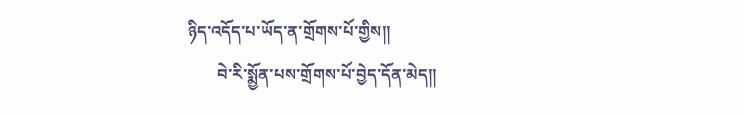ཉིད་འདོད་པ་ཡོད་ན་གྲོགས་པོ་གྱིས།།
       བེ་རི་སྨྱོན་པས་གྲོགས་པོ་བྱེད་དོན་མེད།།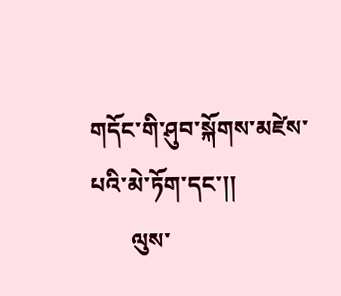གདོང་གི་ཤུབ་སྐོགས་མཛེས་པའི་མེ་ཏོག་དང་།།
       ལུས་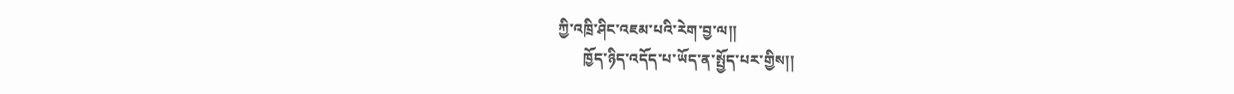ཀྱི་འཁྲི་ཤིང་འཇམ་པའི་རེག་བྱ་ལ།།
       ཁྱོད་ཉིད་འདོད་པ་ཡོད་ན་སྤྱོད་པར་གྱིས།།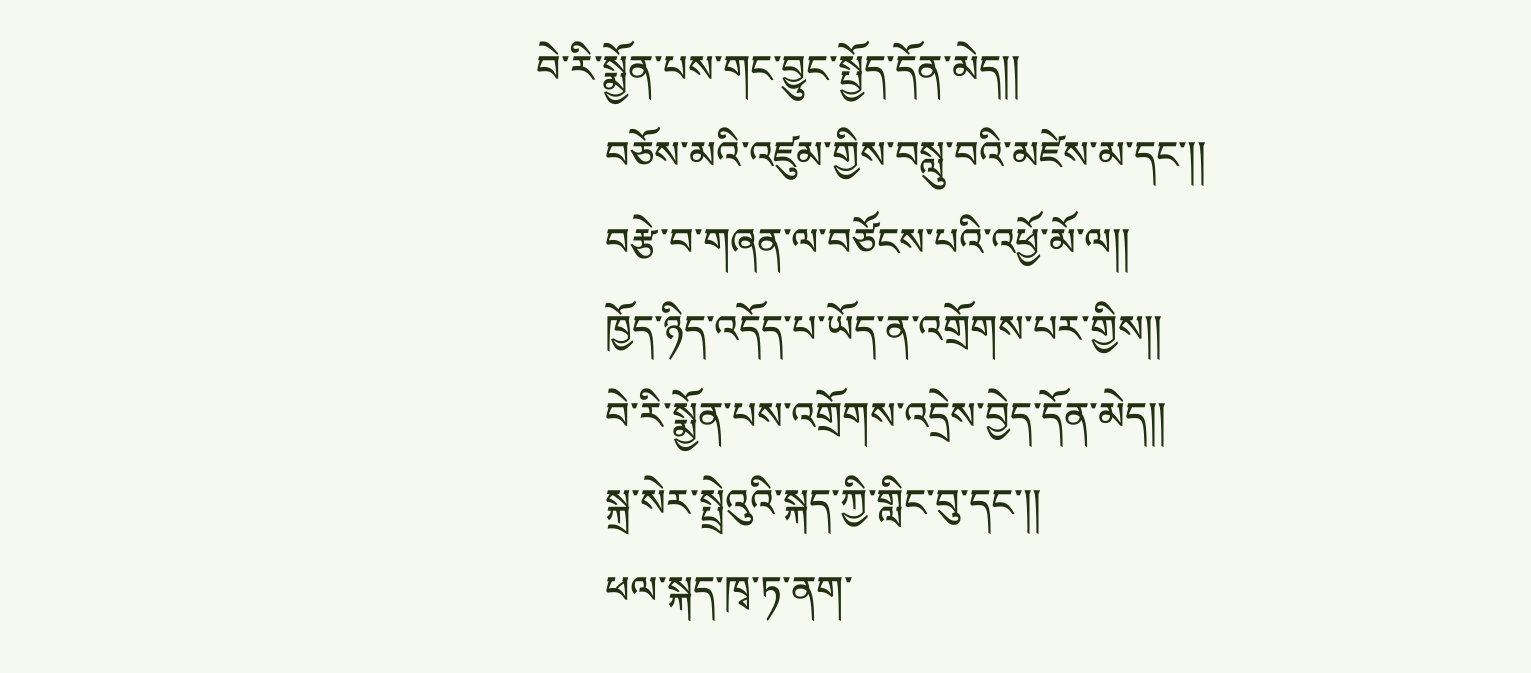བེ་རི་སྨྱོན་པས་གང་བྱུང་སྤྱོད་དོན་མེད།།
       བཅོས་མའི་འཛུམ་གྱིས་བསླུ་བའི་མཛེས་མ་དང་།།
       བརྩེ་བ་གཞན་ལ་བཙོངས་པའི་འཕྱོ་མོ་ལ།།
       ཁྱོད་ཉིད་འདོད་པ་ཡོད་ན་འགྲོགས་པར་གྱིས།།
       བེ་རི་སྨྱོན་པས་འགྲོགས་འདྲེས་བྱེད་དོན་མེད།།
       སྐྲ་སེར་སྤྲེའུའི་སྐད་ཀྱི་གླིང་བུ་དང་།།
       ཕལ་སྐད་ཁྭ་ཏ་ནག་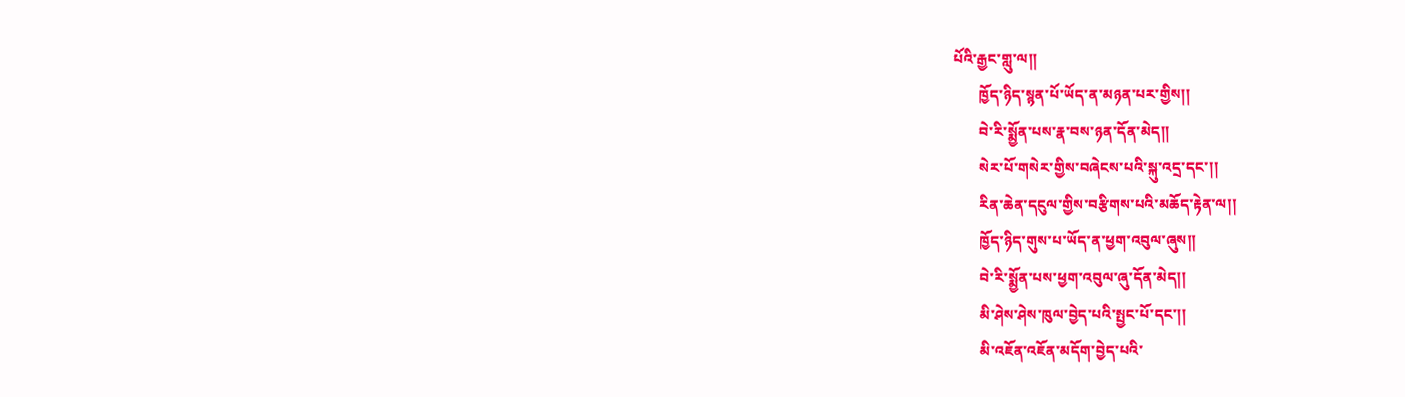པོའི་རྒྱང་གླུ་ལ།།
       ཁྱོད་ཉིད་སྙན་པོ་ཡོད་ན་མཉན་པར་གྱིས།།
       བེ་རི་སྨྱོན་པས་རྣ་བས་ཉན་དོན་མེད།།
       སེར་པོ་གསེར་གྱིས་བཞེངས་པའི་སྐུ་འདྲ་དང་།།
       རིན་ཆེན་དངུལ་གྱིས་བརྩིགས་པའི་མཆོད་རྟེན་ལ།།
       ཁྱོད་ཉིད་གུས་པ་ཡོད་ན་ཕྱག་འབུལ་ཞུས།།
       བེ་རི་སྨྱོན་པས་ཕྱག་འབུལ་ཞུ་དོན་མེད།།
       མི་ཤེས་ཤེས་ཁུལ་བྱེད་པའི་སྤྱང་པོ་དང་།།
       མི་འཇོན་འཇོན་མདོག་བྱེད་པའི་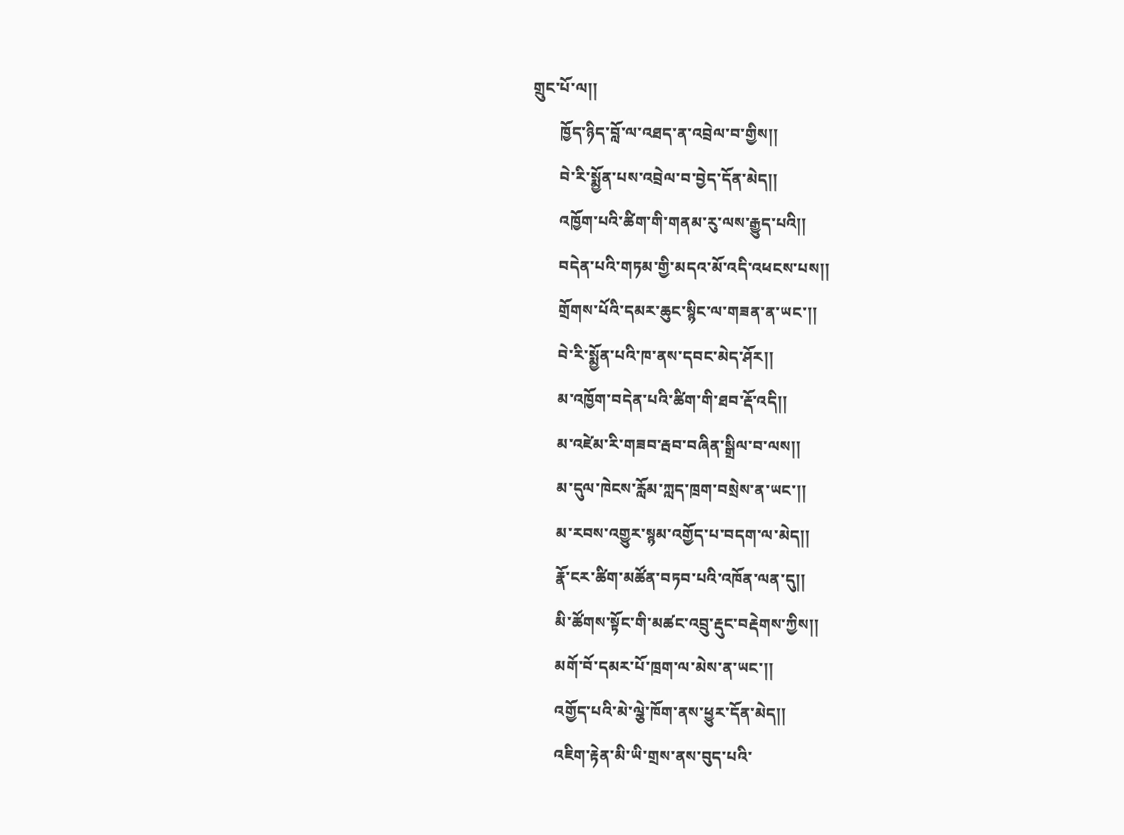གྲུང་པོ་ལ།།
       ཁྱོད་ཉིད་བློ་ལ་འཐད་ན་འབྲེལ་བ་གྱིས།།
       བེ་རི་སྨྱོན་པས་འབྲེལ་བ་བྱེད་དོན་མེད།།
       འཁྱོག་པའི་ཚིག་གི་གནམ་རུ་ལས་རྒྱུད་པའི།།
       བདེན་པའི་གཏམ་གྱི་མདའ་མོ་འདི་འཕངས་པས།།
       གྲོགས་པོའི་དམར་ཆུང་སྙིང་ལ་གཟན་ན་ཡང་།།
       བེ་རི་སྨྱོན་པའི་ཁ་ནས་དབང་མེད་ཤོར།།
       མ་འཁྱོག་བདེན་པའི་ཚིག་གི་ཐབ་རྡོ་འདི།།
       མ་འཛེམ་རི་གཟབ་རྦབ་བཞིན་སྒྲིལ་བ་ལས།།
       མ་དུལ་ཁེངས་རློམ་ཀླད་ཁྲག་བསྲེས་ན་ཡང་།།
       མ་རབས་འགྱུར་སྙམ་འགྱོད་པ་བདག་ལ་མེད།།
       རྣོ་ངར་ཚིག་མཚོན་བཏབ་པའི་འཁོན་ལན་དུ།།
       མི་ཚོགས་སྟོང་གི་མཚང་འབྲུ་རྡུང་བརྡེགས་ཀྱིས།།
       མགོ་བོ་དམར་པོ་ཁྲག་ལ་མེས་ན་ཡང་།།
       འགྱོད་པའི་མེ་ལྕེ་ཁོག་ནས་ཕྱུར་དོན་མེད།།
       འཇིག་རྟེན་མི་ཡི་གྲས་ནས་བུད་པའི་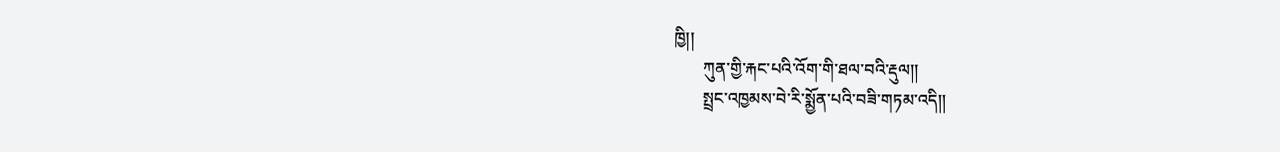ཁྱི།།
       ཀུན་གྱི་རྐང་པའི་འོག་གི་ཐལ་བའི་རྡུལ།།
       སྤྲང་འཁྱམས་བེ་རི་སྨྱོན་པའི་བཟི་གཏམ་འདི།།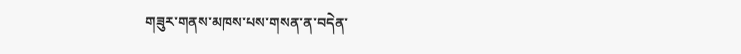གཟུར་གནས་མཁས་པས་གསན་ན་བདེན་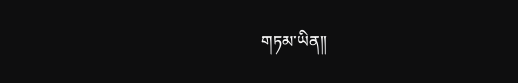གཏམ་ཡིན།།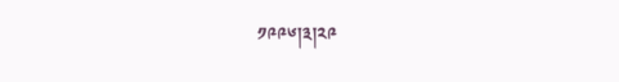༡༩༩༦།༣།༢༩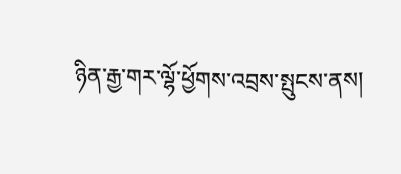ཉིན་རྒྱ་གར་ལྷོ་ཕྱོགས་འབྲས་སྤུངས་ནས།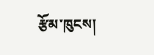རྩོམ་ཁུངས།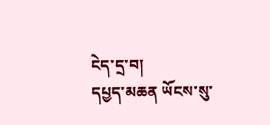ངེད་དྲ་བ།
དཔྱད་མཆན ཡོངས་སུ་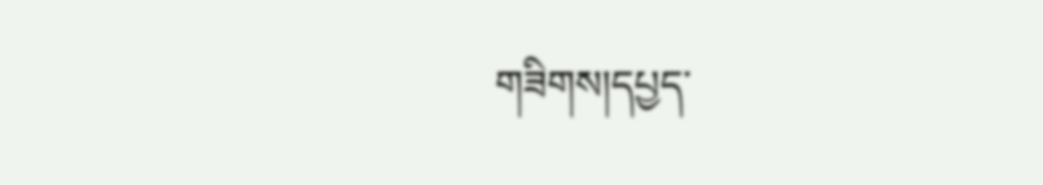གཟིགས།དཔྱད་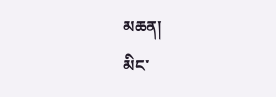མཆན།
མིང་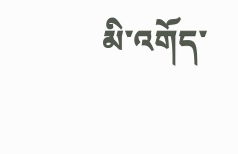མི་འགོད་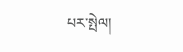པར་སྤེལ།